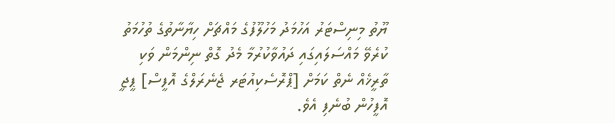ޔޫތު މިނިސްޓަރު އަހުމަދު މަހުލޫފުގެ މައްޗަށް ހިޔާނާތުގެ ތުހުމަތު ކުރެވޭ މައްސަލައިގައި ދައުވާކުރުމާ މެދު ގޮތް ނިންމަން ވަކި ތާރީޚެއް ނެތް ކަމަށް [ޕްރޮސެކިއުޓަރ ޖެނެރަލްގެ އޮފީސް] ޕީޖީ އޮފީހުން ބުނެފި އެވެ.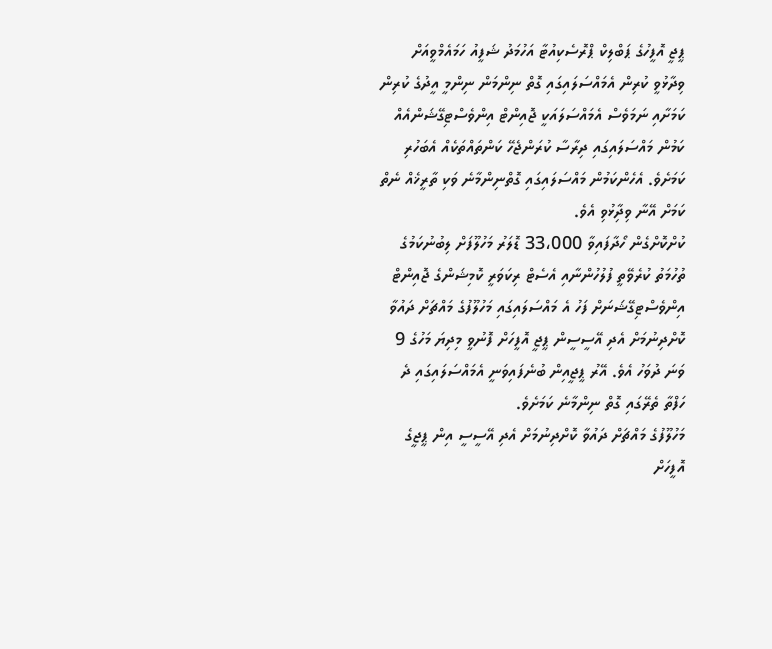ޕީޖީ އޮފީހުގެ ޕަބްލިކް ޕްރޮސެކިއުޓާ އަހުމަދު ޝަފީއު ހަމައެމްވީއަށް ވިދާޅުވީ ކުރިން އެމައްސަލައިގައި ގޮތް ނިންމަން ނިންމީ އީދުގެ ކުރިން ކަމަށާއި ނަމަވެސް އެމައްސަލައަކީ ޖޮއިންޓް އިންވެސްޓިގޭޝަންއެއް ކަމުން މައްސަލައިގައި ދިރާސާ ކުރަންޖެހޭ ކަންތައްތަކެއް އެބަހުރި ކަމަށެވެ. އެހެންކަމުން މައްސަލައިގައި ގޮތްނިންމާނެ ވަކި ތާރީޚެއް ނެތް ކަމަށް އޭނާ ވިދާިޅުވި އެވެ.
ކުށްކޮށްގެން ހޯދާފައިވާ 33،000 ޑޮލަރު މަހުލޫފަށް ލިބުނުކަމުގެ ތުހުމަތު ކުރެވޭތީ ފުލުހުންނާއި އެސެޓް ރިކަވަރީ ކޮމިޝަންގެ ޖޮއިންޓް އިންވެސްޓިގޭޝަނަށް ފަހު އެ މައްސަލައިގައި މަހުލޫފުގެ މައްޗަށް ދައުވާ ކޮށްދިނުމަށް އެދި އޭސީސީން ޕީޖީ އޮފީހަށް ފޮނުވީ މިދިޔަ މަހުގެ 9 ވަނަ ދުވަހު އެވެ. އޭރު ޕީޖީއިން ބުނެފައިވަނީ އެމައްސަލައިގައި ދެ ހަފްތާ ތެރޭގައި ގޮތް ނިންމާނެ ކަމަށެވެ.
މަހުލޫފުގެ މައްޗަށް ދައުވާ ކޮށްދިނުމަށް އެދި އޭސީސީ އިން ޕީޖީގެ އޮފީހަށް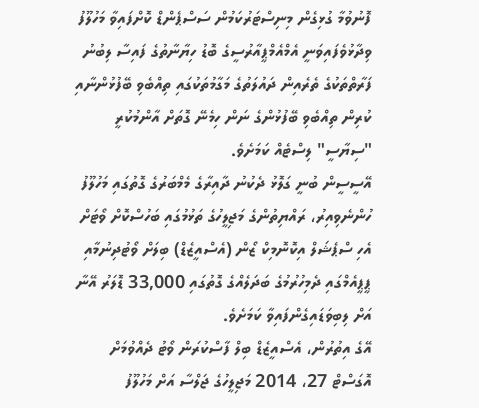ފޮނުވުމާ ގުޅިގެން މިނިސްޓަރުކަމުން ސަސްޕެންޑް ކޮށްފައިވާ މަހުލޫފު ވިދާޅުވެފައިވަނީ އެމްއެމްޕީއާރުސީގެ ބޮޑު ހިޔާނާތުގެ ފައިސާ ލިބުނު ފަރާތްތަކުގެ ތެރެއިން ދައުލަތުގެ މަގާމުތަކުގައި ތިއްބެވި ބޭފުޅުންނާއި ކުރިން ތިއްބެވި ބޭފުޅުންގެ ނަން ހިމެނޭ ގޮތަށް އާންމުކުރީ "ސިޔާސީ" ލިސްޓެއް ކަމަށެވެ.
އޭސީސީން ބުނީ ގަލޮޅު ދެކުނު ދާއިރާގެ މެމްބަރުގެ ގޮތުގައި މަހުލޫފު ހުންނެވިއިރު، ރައްޔިތުންގެ މަޖިލީހުގެ ތަޅުމުގައި ބަހުސްކޮށް ވޯޓަށް އެހި ސްޕެޝަލް އިކޮނޮމިކް ޒޯން (އެސްއީޒެޑް) ބިލަށް ވޯޓުދިނުމާއި ޕީޕީއެމްގައި ދެމިހުރުމުގެ ބަދަލެއްގެ ގޮތުގައި 33,000 ޑޮލަރު އޭނާ އަށް ލިބިވަޑައިގެންފައިވާ ކަމަށެވެ.
އޭގެ އިތުރުން، އެސްއީޒެޑް ބިލް ފާސްކުރަން ވޯޓު ދެއްވުމަށް އޮގަސްޓް 27، 2014 މަޖިލީހުގެ ޖަލްސާ އަށް މަހުލޫފު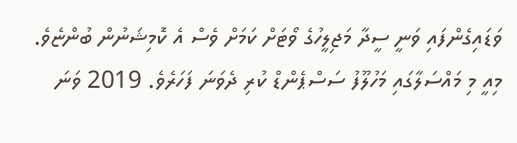ވަޑައިގެންފައި ވަނީ ސީދާ މަޖިލީހުގެ ވޯޓަށް ކަމަށް ވެސް އެ ކޮމިޝަނުން ބުންޏެވެ.
މިއީ މި މައްސަލާގައި މަހުލޫފު ސަސްޕެންޑް ކުރި ދެވަނަ ފަހަރެވެ. 2019 ވަނަ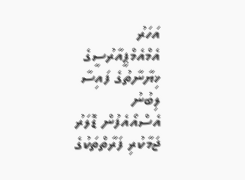އަހަރު އެމްއެމްޕީއާރުސީގެ ޚިޔާނާތުގެ ފައިސާ ލިބުނު
އެސްއޯއެފުން ޑޮލަރު ޖަމާކުރި ފަރާތްތަކުގެ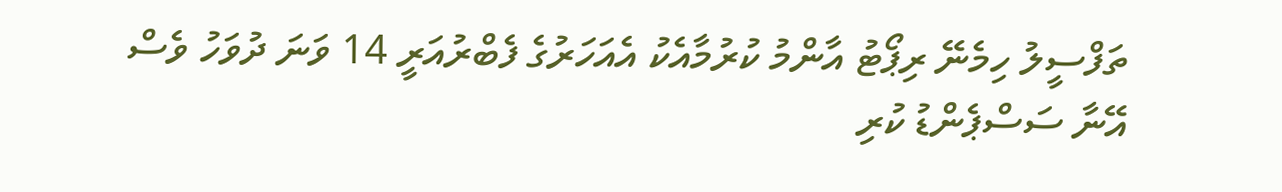ތަފްސީލު ހިމެނޭ ރިޕޯޓު އާންމު ކުރުމާއެކު އެއަހަރުގެ ފެބްރުއަރީ 14 ވަނަ ދުވަހު ވެސް އޭނާ ސަސްޕެންޑު ކުރި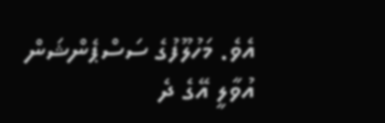އެވެ. މަހުލޫފުގެ ސަސްޕެންޝަން އުވާލީ އޭގެ ދެ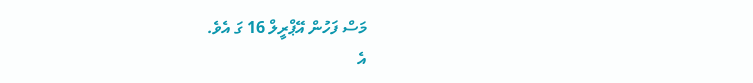މަސް ފަހުން އޭޕްރީލް 16 ގަ އެވެ.
އެ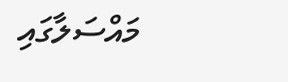މައްސަލާގައި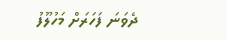ދެވަނަ ފަހަރަށް މަހުލޫފު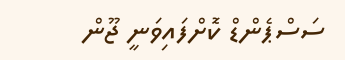ސަސްޕެންޑް ކޮށްފައިވަނީ ޖޫން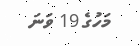މަހުގެ 19 ވަނަ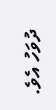ދުވަހު އެވެ.